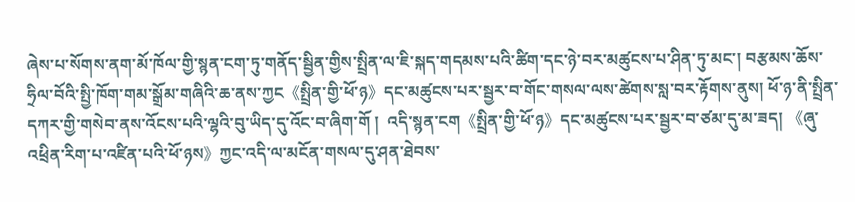ཞེས་པ་སོགས་ནག་མོ་ཁོལ་གྱི་སྙན་ངག་ཏུ་གནོད་སྦྱིན་གྱིས་སྤྲིན་ལ་ཇི་སྐད་གདམས་པའི་ཚིག་དང་ཉེ་བར་མཚུངས་པ་ཤིན་ཏུ་མང་། བརྩམས་ཆོས་ཧྲིལ་བོའི་སྤྱི་ཁོག་གམ་སྒྲོམ་གཞིའི་ཆ་ནས་ཀྱང《སྤྲིན་གྱི་ཕོ་ཉ》དང་མཚུངས་པར་སྦྱར་བ་གོང་གསལ་ལས་ཚེགས་སླ་བར་རྟོགས་ནུས། ཕོ་ཉ་ནི་སྤྲིན་དཀར་གྱི་གསེབ་ནས་འོངས་པའི་ལྷའི་བུ་ཡིད་དུ་འོང་བ་ཞིག་གོ །  འདི་སྙན་ངག《སྤྲིན་གྱི་ཕོ་ཉ》དང་མཚུངས་པར་སྦྱར་བ་ཙམ་དུ་མ་ཟད། 《ཞུ་འཕྲིན་རིག་པ་འཛིན་པའི་ཕོ་ཉས》ཀྱང་འདི་ལ་མངོན་གསལ་དུ་ཤན་ཐེབས་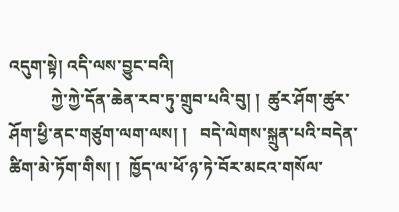འདུག་སྟེ། འདི་ལས་བྱུང་བའི།
          ཀྱེ་ཀྱེ་དོན་ཆེན་རབ་ཏུ་གྲུབ་པའི་བུ། །  ཚུར་ཤོག་ཚུར་ཤོག་ཕྱི་ནང་གཙུག་ལག་ལས། །   བདེ་ལེགས་སྐྲུན་པའི་བདེན་ཚིག་མེ་ཏོག་གིས། །  ཁྱོད་ལ་ཕོ་ཉ་ཏེ་བོར་མངའ་གསོལ་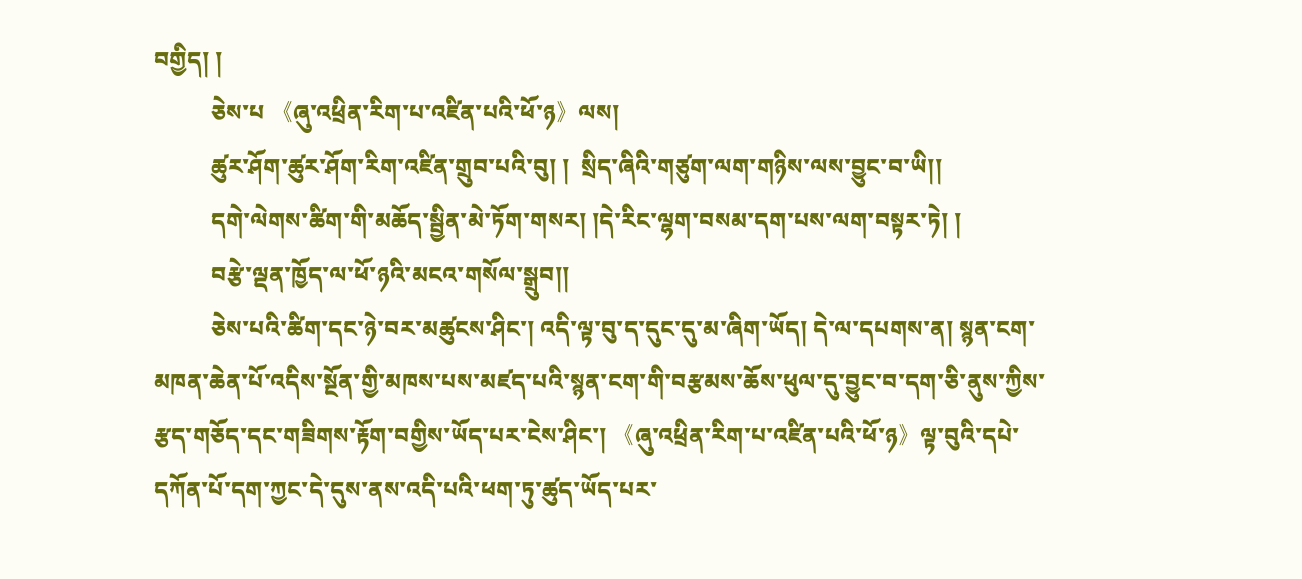བགྱིད། །
          ཅེས་པ 《ཞུ་འཕྲིན་རིག་པ་འཛིན་པའི་ཕོ་ཉ》ལས།
          ཚུར་ཤོག་ཚུར་ཤོག་རིག་འཛིན་གྲུབ་པའི་བུ། །  སྲིད་ཞིའི་གཙུག་ལག་གཉིས་ལས་བྱུང་བ་ཡི།།
          དགེ་ལེགས་ཚིག་གི་མཆོད་སྦྱིན་མེ་ཏོག་གསར། །དེ་རིང་ལྷག་བསམ་དག་པས་ལག་བསྟར་ཏེ། །
          བརྩེ་ལྡན་ཁྱོད་ལ་ཕོ་ཉའི་མངའ་གསོལ་སྒྲུབ།།
          ཅེས་པའི་ཚིག་དང་ཉེ་བར་མཚུངས་ཤིང་། འདི་ལྟ་བུ་ད་དུང་དུ་མ་ཞིག་ཡོད། དེ་ལ་དཔགས་ན། སྙན་ངག་མཁན་ཆེན་པོ་འདིས་སྔོན་གྱི་མཁས་པས་མཛད་པའི་སྙན་ངག་གི་བརྩམས་ཆོས་ཕུལ་དུ་བྱུང་བ་དག་ཅི་ནུས་ཀྱིས་རྩད་གཅོད་དང་གཟིགས་རྟོག་བགྱིས་ཡོད་པར་ངེས་ཤིང་། 《ཞུ་འཕྲིན་རིག་པ་འཛིན་པའི་ཕོ་ཉ》ལྟ་བུའི་དཔེ་དཀོན་པོ་དག་ཀྱང་དེ་དུས་ནས་འདི་པའི་ཕག་ཏུ་ཚུད་ཡོད་པར་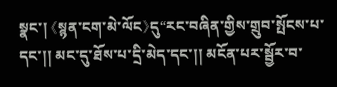སྣང་། 《སྙན་ངག་མེ་ལོང》དུ“རང་བཞིན་གྱིས་གྲུབ་སྤོངས་པ་དང་།། མང་དུ་ཐོས་པ་དྲི་མེད་དང་།། མངོན་པར་སྦྱོར་བ་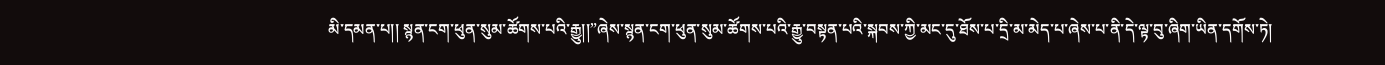མི་དམན་པ།། སྙན་ངག་ཕུན་སུམ་ཚོགས་པའི་རྒྱུ།།”ཞེས་སྙན་ངག་ཕུན་སུམ་ཚོགས་པའི་རྒྱུ་བསྟན་པའི་སྐབས་ཀྱི་མང་དུ་ཐོས་པ་དྲི་མ་མེད་པ་ཞེས་པ་ནི་དེ་ལྟ་བུ་ཞིག་ཡིན་དགོས་ཏེ།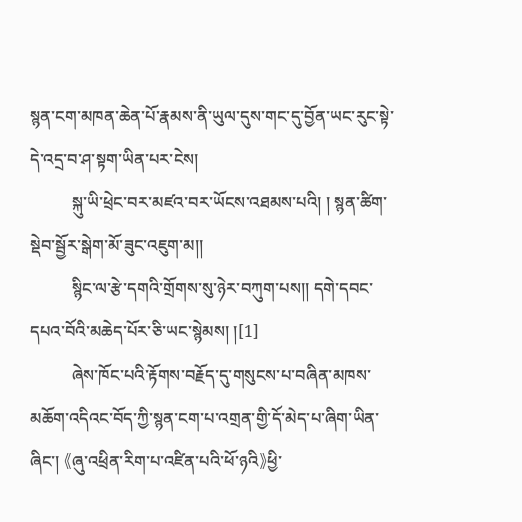སྙན་ངག་མཁན་ཆེན་པོ་རྣམས་ནི་ཡུལ་དུས་གང་དུ་བྱོན་ཡང་རུང་སྟེ་དེ་འདྲ་བ་ཤ་སྟག་ཡིན་པར་ངེས།
          སྐུ་ཡི་ཕྲེང་བར་མཛའ་བར་ཡོངས་འཐམས་པའི། ། སྙན་ཚིག་སྡེབ་སྦྱོར་སྒེག་མོ་ཟུང་འཇུག་མ།།
          སྙིང་ལ་རྩེ་དགའི་གྲོགས་སུ་ཉེར་བཀུག་པས།། དགེ་དབང་དཔའ་བོའི་མཆེད་པོར་ཅི་ཡང་སྙེམས། །[1]
          ཞེས་ཁོང་པའི་རྟོགས་བརྗོད་དུ་གསུངས་པ་བཞིན་མཁས་མཆོག་འདིའང་བོད་ཀྱི་སྙན་ངག་པ་འགྲན་གྱི་དོ་མེད་པ་ཞིག་ཡིན་ཞིང་། 《ཞུ་འཕྲིན་རིག་པ་འཛིན་པའི་ཕོ་ཉའི》ཕྱི་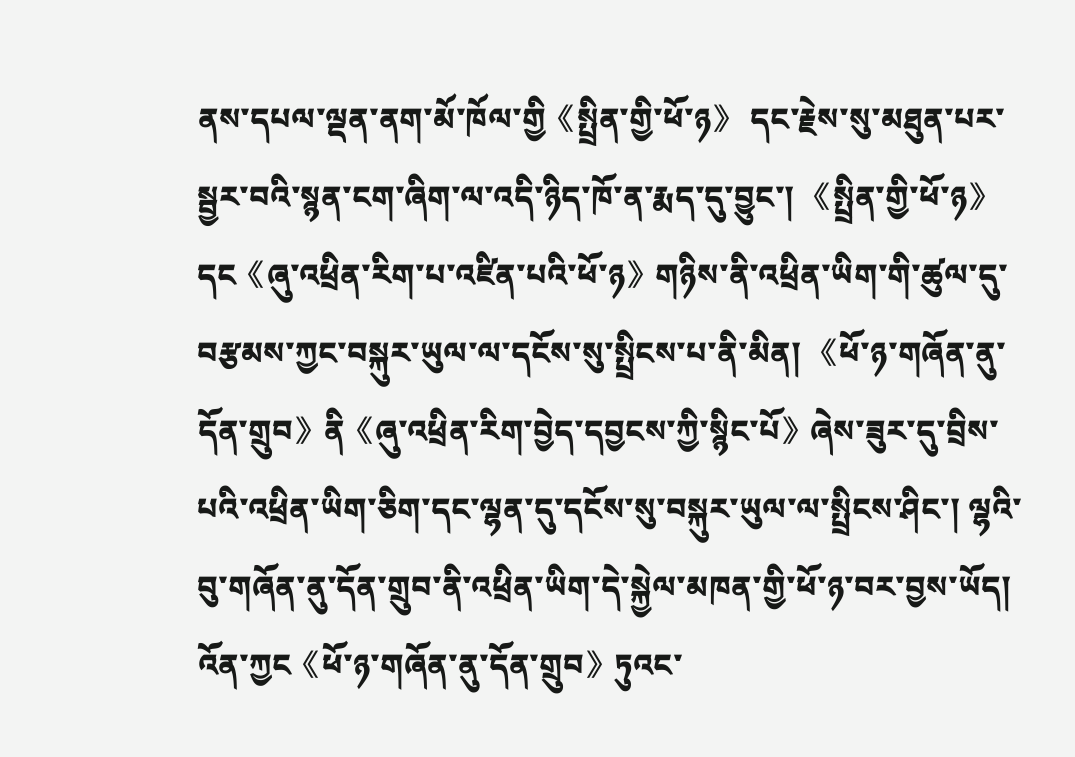ནས་དཔལ་ལྡན་ནག་མོ་ཁོལ་གྱི《སྤྲིན་གྱི་ཕོ་ཉ》 དང་རྗེས་སུ་མཐུན་པར་སྦྱར་བའི་སྙན་ངག་ཞིག་ལ་འདི་ཉིད་ཁོ་ན་རྨད་དུ་བྱུང་། 《སྤྲིན་གྱི་ཕོ་ཉ》དང《ཞུ་འཕྲིན་རིག་པ་འཛིན་པའི་ཕོ་ཉ》གཉིས་ནི་འཕྲིན་ཡིག་གི་ཚུལ་དུ་བརྩམས་ཀྱང་བསྐུར་ཡུལ་ལ་དངོས་སུ་སྤྲིངས་པ་ནི་མིན། 《ཕོ་ཉ་གཞོན་ནུ་དོན་གྲུབ》ནི《ཞུ་འཕྲིན་རིག་བྱེད་དབྱངས་ཀྱི་སྙིང་པོ》ཞེས་ཟུར་དུ་བྲིས་པའི་འཕྲིན་ཡིག་ཅིག་དང་ལྷན་དུ་དངོས་སུ་བསྐུར་ཡུལ་ལ་སྤྲིངས་ཤིང་། ལྷའི་བུ་གཞོན་ནུ་དོན་གྲུབ་ནི་འཕྲིན་ཡིག་དེ་སྐྱེལ་མཁན་གྱི་ཕོ་ཉ་བར་བྱས་ཡོད།  འོན་ཀྱང《ཕོ་ཉ་གཞོན་ནུ་དོན་གྲུབ》ཏུའང་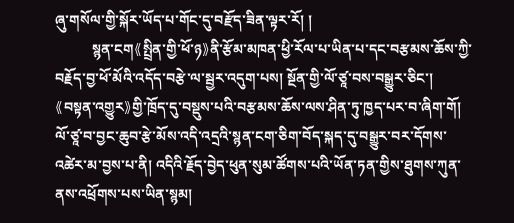ཞུ་གསོལ་གྱི་སྐོར་ཡོད་པ་གོང་དུ་བརྫོད་ཟིན་ལྟར་རོ། །
          སྙན་ངག《སྤྲིན་གྱི་ཕོ་ཉ》ནི་རྩོམ་མཁན་ཕྱི་རོལ་པ་ཡིན་པ་དང་བརྩམས་ཆོས་ཀྱི་བརྗོད་བྱ་ཕོ་མོའི་འདོད་བརྩེ་ལ་སྦྱར་འདུག་པས། སྔོན་གྱི་ལོ་ཙཱ་བས་བསྒྱུར་ཅིང་། 《བསྟན་འགྱུར》གྱི་ཁྲོད་དུ་བསྡུས་པའི་བརྩམས་ཆོས་ལས་ཤིན་ཏུ་ཁྱད་པར་བ་ཞིག་གོ།  ལོ་ཙཱ་བ་བྱང་ཆུབ་རྩེ་མོས་འདི་འདྲའི་སྙན་ངག་ཅིག་བོད་སྐད་དུ་བསྒྱུར་བར་དོགས་འཚེར་མ་བྱས་པ་ནི། འདིའི་རྗོད་བྱེད་ཕུན་སུམ་ཚོགས་པའི་ཡོན་ཏན་གྱིས་ཐུགས་ཀུན་ནས་འཕྲོགས་པས་ཡིན་སྙམ།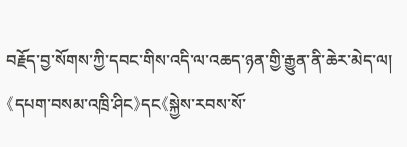བརྗོད་བྱ་སོགས་ཀྱི་དབང་གིས་འདི་ལ་འཆད་ཉན་གྱི་རྒྱུན་ནི་ཆེར་མེད་ལ། 《དཔག་བསམ་འཁྲི་ཤིང》དང《སྐྱེས་རབས་སོ་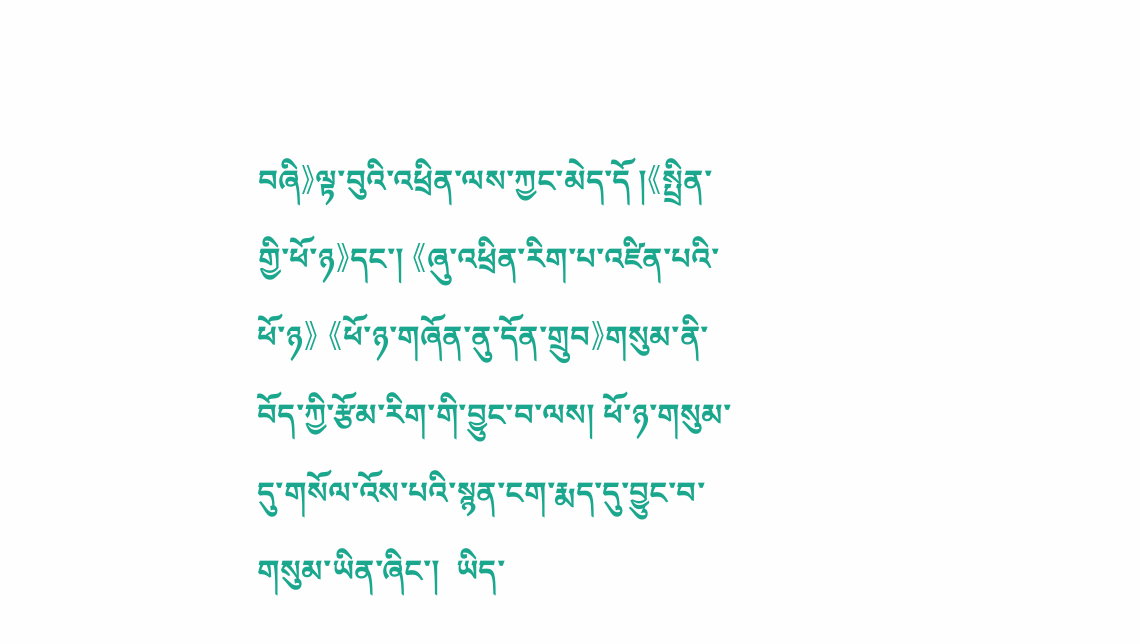བཞི》ལྟ་བུའི་འཕྲིན་ལས་ཀྱང་མེད་དོ །《སྤྲིན་གྱི་ཕོ་ཉ》དང་། 《ཞུ་འཕྲིན་རིག་པ་འཛིན་པའི་ཕོ་ཉ》 《ཕོ་ཉ་གཞོན་ནུ་དོན་གྲུབ》གསུམ་ནི་བོད་ཀྱི་རྩོམ་རིག་གི་བྱུང་བ་ལས། ཕོ་ཉ་གསུམ་དུ་གསོལ་འོས་པའི་སྙན་ངག་རྨད་དུ་བྱུང་བ་གསུམ་ཡིན་ཞིང་།  ཡིད་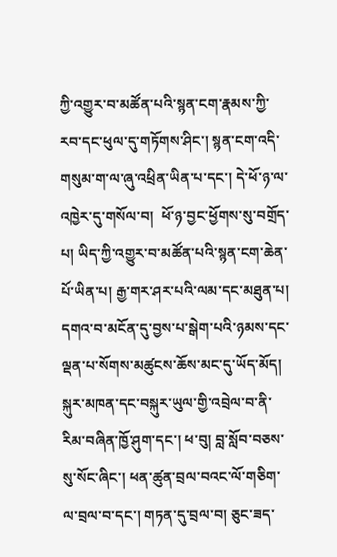ཀྱི་འགྱུར་བ་མཚོན་པའི་སྙན་ངག་རྣམས་ཀྱི་རབ་དང་ཕུལ་དུ་གཏོགས་ཤིང་། སྙན་ངག་འདི་གསུམ་ག་ལ་ཞུ་འཕྲིན་ཡིན་པ་དང་། དེ་ཕོ་ཉ་ལ་འཁྱེར་དུ་གསོལ་བ།  ཕོ་ཉ་བྱང་ཕྱོགས་སུ་བགྲོད་པ། ཡིད་ཀྱི་འགྱུར་བ་མཚོན་པའི་སྙན་ངག་ཆེན་པོ་ཡིན་པ། རྒྱ་གར་ཤར་པའི་ལམ་དང་མཐུན་པ། དགའ་བ་མངོན་དུ་བྱས་པ་སྒེག་པའི་ཉམས་དང་ལྡན་པ་སོགས་མཚུངས་ཆོས་མང་དུ་ཡོད་མོད། སྐུར་མཁན་དང་བསྐུར་ཡུལ་གྱི་འབྲེལ་བ་ནི་རིམ་བཞིན་ཁྱོ་ཤུག་དང་། ཕ་བུ། བླ་སློབ་བཅས་སུ་སོང་ཞིང་། ཕན་ཚུན་བྲལ་བའང་ལོ་གཅིག་ལ་བྲལ་བ་དང་། གཏན་དུ་བྲལ་བ། ཅུང་ཟད་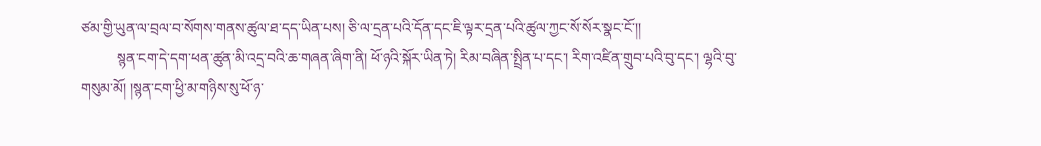ཙམ་གྱི་ཡུན་ལ་བྲལ་བ་སོགས་གནས་ཚུལ་ཐ་དད་ཡིན་པས། ཅི་ལ་དྲན་པའི་དོན་དང་ཇི་ལྟར་དྲན་པའི་ཚུལ་ཀྱང་སོ་སོར་སྣང་ངོ་།།
          སྙན་ངག་དེ་དག་ཕན་ཚུན་མི་འདྲ་བའི་ཆ་གཞན་ཞིག་ནི། ཕོ་ཉའི་སྐོར་ཡིན་ཏེ། རིམ་བཞིན་སྤྲིན་པ་དང་། རིག་འཛིན་གྲུབ་པའི་བུ་དང་། ལྷའི་བུ་གསུམ་མོ། །སྙན་ངག་ཕྱི་མ་གཉིས་སུ་ཕོ་ཉ་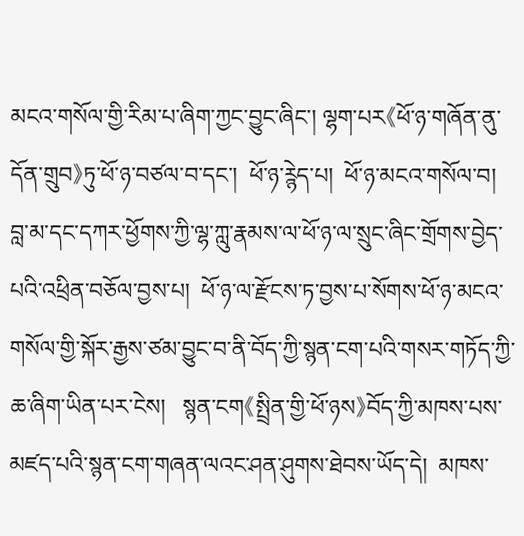མངའ་གསོལ་གྱི་རིམ་པ་ཞིག་ཀྱང་བྱུང་ཞིང་། ལྷག་པར《ཕོ་ཉ་གཞོན་ནུ་དོན་གྲུབ》ཏུ་ཕོ་ཉ་བཙལ་བ་དང་།  ཕོ་ཉ་ཪྙེད་པ།  ཕོ་ཉ་མངའ་གསོལ་བ།  བླ་མ་དང་དཀར་ཕྱོགས་ཀྱི་ལྷ་ཀླུ་རྣམས་ལ་ཕོ་ཉ་ལ་སྲུང་ཞིང་གྲོགས་བྱེད་པའི་འཕྲིན་བཅོལ་བྱས་པ།  ཕོ་ཉ་ལ་རྫོངས་ཏ་བྱས་པ་སོགས་ཕོ་ཉ་མངའ་གསོལ་གྱི་སྐོར་རྒྱས་ཙམ་བྱུང་བ་ནི་བོད་ཀྱི་སྙན་ངག་པའི་གསར་གཏོད་ཀྱི་ཆ་ཞིག་ཡིན་པར་ངེས།   སྙན་ངག《སྤྲིན་གྱི་ཕོ་ཉས》བོད་ཀྱི་མཁས་པས་མཛད་པའི་སྙན་ངག་གཞན་ལའང་ཤན་ཤུགས་ཐེབས་ཡོད་དེ།  མཁས་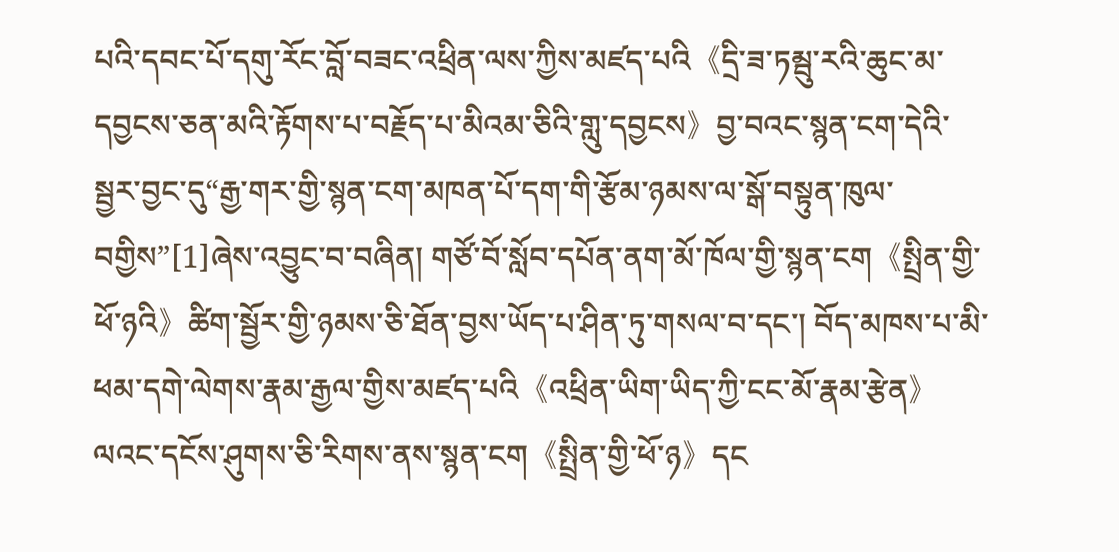པའི་དབང་པོ་དགུ་རོང་བློ་བཟང་འཕྲིན་ལས་ཀྱིས་མཛད་པའི《དྲི་ཟ་ཏམྦུ་རའི་ཆུང་མ་དབྱངས་ཅན་མའི་རྟོགས་པ་བརྗོད་པ་མིའམ་ཅིའི་གླུ་དབྱངས》བྱ་བའང་སྙན་ངག་དེའི་སྦྱར་བྱང་དུ“རྒྱ་གར་གྱི་སྙན་ངག་མཁན་པོ་དག་གི་རྩོམ་ཉམས་ལ་སྒོ་བསྟུན་ཁུལ་བགྱིས”[1]ཞེས་འབྱུང་བ་བཞིན། གཙོ་བོ་སློབ་དཔོན་ནག་མོ་ཁོལ་གྱི་སྙན་ངག《སྤྲིན་གྱི་ཕོ་ཉའི》ཚིག་སྦྱོར་གྱི་ཉམས་ཅི་ཐོན་བྱས་ཡོད་པ་ཤིན་ཏུ་གསལ་བ་དང་། བོད་མཁས་པ་མི་ཕམ་དགེ་ལེགས་རྣམ་རྒྱལ་གྱིས་མཛད་པའི《འཕྲིན་ཡིག་ཡིད་ཀྱི་ངང་མོ་རྣམ་རྩེན》ལའང་དངོས་ཤུགས་ཅི་རིགས་ནས་སྙན་ངག《སྤྲིན་གྱི་ཕོ་ཉ》དང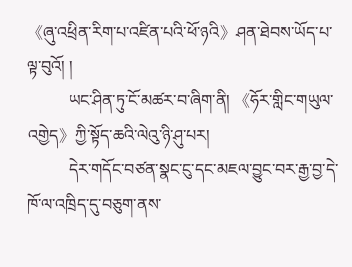《ཞུ་འཕྲིན་རིག་པ་འཛིན་པའི་ཕོ་ཉའི》ཤན་ཐེབས་ཡོད་པ་ལྟ་བུའོ། །
          ཡང་ཤིན་ཏུ་ངོ་མཚར་བ་ཞིག་ནི། 《ཧོར་གླིང་གཡུལ་འགྱེད》ཀྱི་སྟོད་ཆའི་ལེའུ་ཉི་ཤུ་པར།
          དེར་གདོང་བཙན་སྣང་ངུ་དང་མཇལ་བྱུང་བར་རྒྱ་བྱ་དེ་ཁོ་ལ་འཁྲིད་དུ་བཅུག་ནས་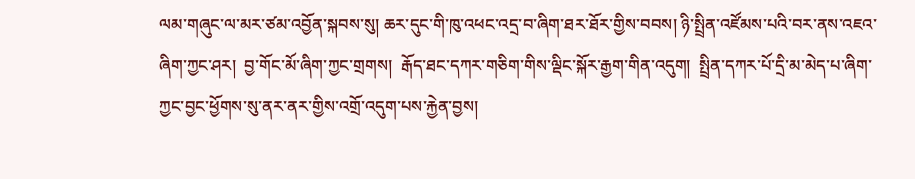ལམ་གཞུང་ལ་མར་ཙམ་འབྱོན་སྐབས་སུ། ཆར་དུང་གི་ཁུ་འཕང་འདྲ་བ་ཞིག་ཐར་ཐོར་གྱིས་བབས། ཉི་སྤྲིན་འཛོམས་པའི་བར་ནས་འཇའ་ཞིག་ཀྱང་ཤར།  བྱ་གོང་མོ་ཞིག་ཀྱང་གྲགས།  རྒོད་ཐང་དཀར་གཅིག་གིས་ལྡིང་སྐོར་རྒྱག་གིན་འདུག།  སྤྲིན་དཀར་པོ་དྲི་མ་མེད་པ་ཞིག་ཀྱང་བྱང་ཕྱོགས་སུ་ནར་ནར་གྱིས་འགྲོ་འདུག་པས་རྐྱེན་བྱས།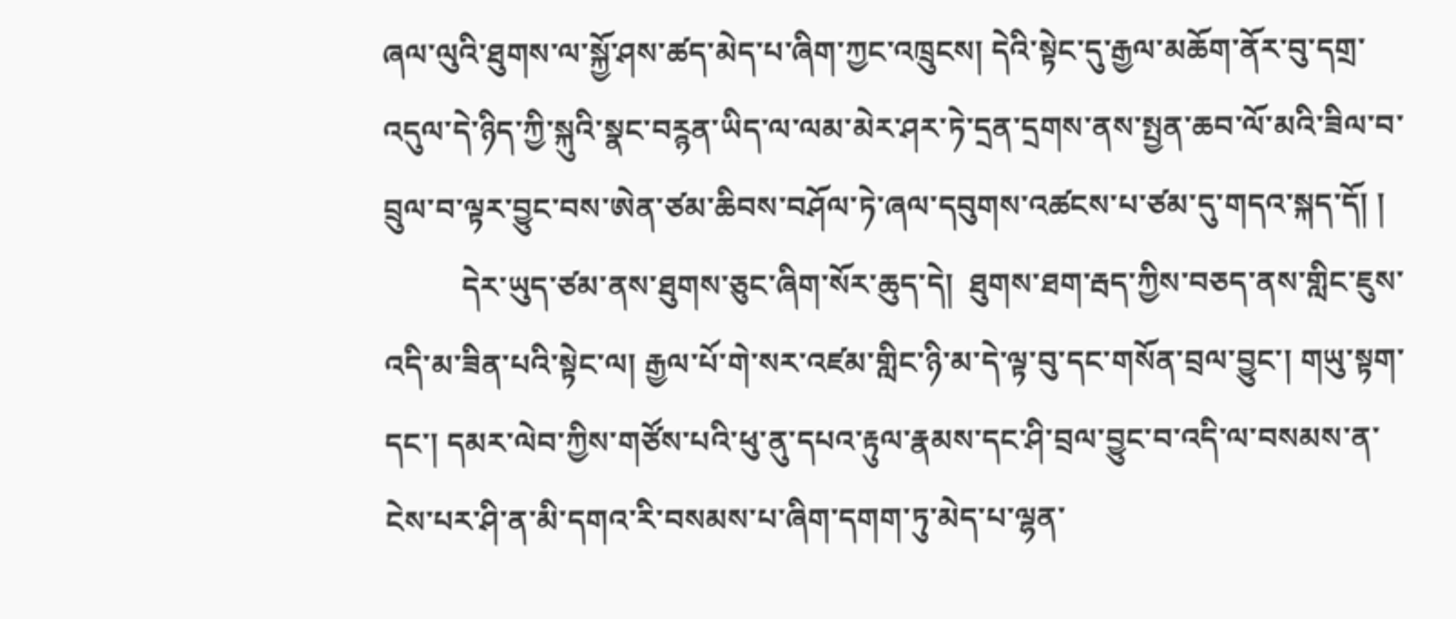ཞལ་ལུའི་ཐུགས་ལ་སྐྱོ་ཤས་ཚད་མེད་པ་ཞིག་ཀྱང་འཁྲུངས། དེའི་སྟེང་དུ་རྒྱལ་མཆོག་ནོར་བུ་དགྲ་འདུལ་དེ་ཉིད་ཀྱི་སྐུའི་སྣང་བཪྙན་ཡིད་ལ་ལམ་མེར་ཤར་ཏེ་དྲན་དྲགས་ནས་སྤྱན་ཆབ་ལོ་མའི་ཟིལ་བ་བྲུལ་བ་ལྟར་བྱུང་བས་ཨེན་ཙམ་ཆིབས་བཤོལ་ཏེ་ཞལ་དབུགས་འཚངས་པ་ཙམ་དུ་གདའ་སྐད་དོ། །
          དེར་ཡུད་ཙམ་ནས་ཐུགས་ཅུང་ཞིག་སོར་ཆུད་དེ།  ཐུགས་ཐག་རྦད་ཀྱིས་བཅད་ནས་གླིང་ཇུས་འདི་མ་ཟིན་པའི་སྟེང་ལ། རྒྱལ་པོ་གེ་སར་འཛམ་གླིང་ཉི་མ་དེ་ལྟ་བུ་དང་གསོན་བྲལ་བྱུང་། གཡུ་སྟག་དང་། དམར་ལེབ་ཀྱིས་གཙོས་པའི་ཕུ་ནུ་དཔའ་རྟུལ་རྣམས་དང་ཤི་བྲལ་བྱུང་བ་འདི་ལ་བསམས་ན་ངེས་པར་ཤི་ན་མི་དགའ་རི་བསམས་པ་ཞིག་དགག་ཏུ་མེད་པ་ལྷན་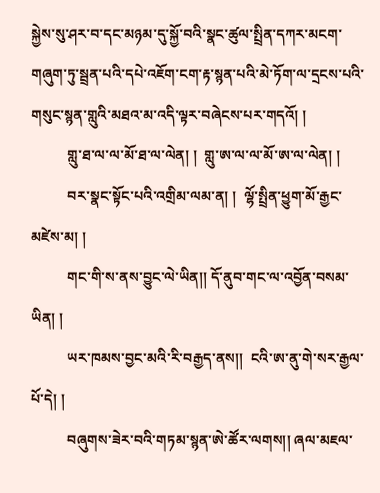སྐྱེས་སུ་ཤར་བ་དང་མཉམ་དུ་སྐྱོ་བའི་སྣང་ཚུལ་སྤྲིན་དཀར་མངག་གཞུག་ཏུ་སྦྲན་པའི་དཔེ་འཇོག་ངག་རྟ་སྙན་པའི་མེ་ཏོག་ལ་དྲངས་པའི་གསུང་སྙན་གླུའི་མཐའ་མ་འདི་ལྟར་བཞེངས་པར་གདའོ། །
          གླུ་ཐ་ལ་ལ་མོ་ཐ་ལ་ལེན། །  གླུ་ཨ་ལ་ལ་མོ་ཨ་ལ་ལེན། །
          བར་སྣང་སྟོང་པའི་འགྲིམ་ལམ་ན། །  ལྷོ་སྤྲིན་ཕྱུག་མོ་རྒྱང་མཛེས་མ། །
          གང་གི་ས་ནས་བྱུང་ལེ་ཡིན།། དོ་ནུབ་གང་ལ་འབྱོན་བསམ་ཡིན། །
          ཡར་ཁམས་བྱང་མའི་རི་བརྒྱད་ནས།།  ངའི་ཨ་ནུ་གེ་སར་རྒྱལ་པོ་དེ། །
          བཞུགས་ཟེར་བའི་གཏམ་སྙན་ཨེ་ཚོར་ལགས།། ཞལ་མཇལ་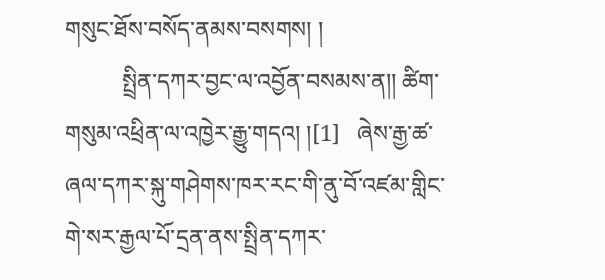གསུང་ཐོས་བསོད་ནམས་བསགས། །
          སྤྲིན་དཀར་བྱང་ལ་འབྱོན་བསམས་ན།། ཚིག་གསུམ་འཕྲིན་ལ་འཁྱེར་རྒྱུ་གདའ། །[1]   ཞེས་རྒྱ་ཚ་ཞལ་དཀར་སྐུ་གཤེགས་ཁར་རང་གི་ནུ་བོ་འཛམ་གླིང་གེ་སར་རྒྱལ་པོ་དྲན་ནས་སྤྲིན་དཀར་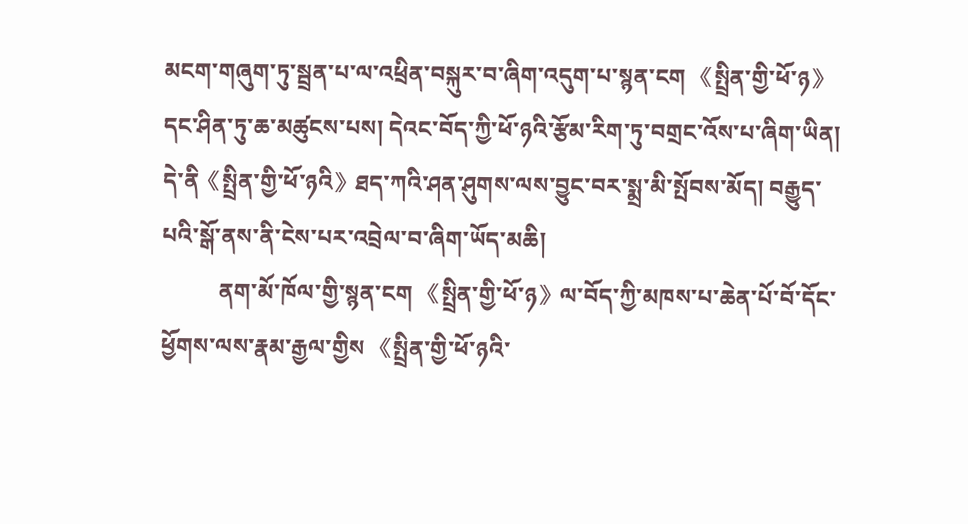མངག་གཞུག་ཏུ་སྦྲན་པ་ལ་འཕྲིན་བསྐུར་བ་ཞིག་འདུག་པ་སྙན་ངག 《སྤྲིན་གྱི་ཕོ་ཉ》དང་ཤིན་ཏུ་ཆ་མཚུངས་པས། དེའང་བོད་ཀྱི་ཕོ་ཉའི་རྩོམ་རིག་ཏུ་བགྲང་འོས་པ་ཞིག་ཡིན།  དེ་ནི《སྤྲིན་གྱི་ཕོ་ཉའི》ཐད་ཀའི་ཤན་ཤུགས་ལས་བྱུང་བར་སྨྲ་མི་སྤོབས་མོད། བརྒྱུད་པའི་སྒོ་ནས་ནི་ངེས་པར་འབྲེལ་བ་ཞིག་ཡོད་མཆི།
          ནག་མོ་ཁོལ་གྱི་སྙན་ངག 《སྤྲིན་གྱི་ཕོ་ཉ》ལ་བོད་ཀྱི་མཁས་པ་ཆེན་པོ་བོ་དོང་ཕྱོགས་ལས་རྣམ་རྒྱལ་གྱིས 《སྤྲིན་གྱི་ཕོ་ཉའི་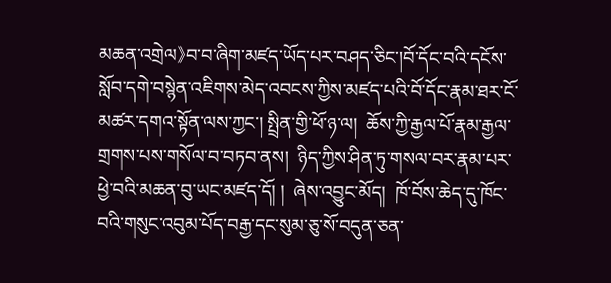མཆན་འགྲེལ》བ་བ་ཞིག་མཛད་ཡོད་པར་བཤད་ཅིང་།བོ་དོང་བའི་དངོས་སློབ་དགེ་བསྙེན་འཇིགས་མེད་འབངས་ཀྱིས་མཛད་པའི་བོ་དོང་རྣམ་ཐར་ངོ་མཚར་དགའ་སྟོན་ལས་ཀྱང་། སྤྲིན་གྱི་ཕོ་ཉ་ལ།  ཆོས་ཀྱི་རྒྱལ་པོ་རྣམ་རྒྱལ་གྲགས་པས་གསོལ་བ་བཏབ་ནས།  ཉིད་ཀྱིས་ཤིན་ཏུ་གསལ་བར་རྣམ་པར་ཕྱེ་བའི་མཆན་བུ་ཡང་མཛད་དོ། །  ཞེས་འབྱུང་མོད།  ཁོ་བོས་ཆེད་དུ་ཁོང་བའི་གསུང་འབུམ་པོད་བརྒྱ་དང་སུམ་ཅུ་སོ་བདུན་ཅན་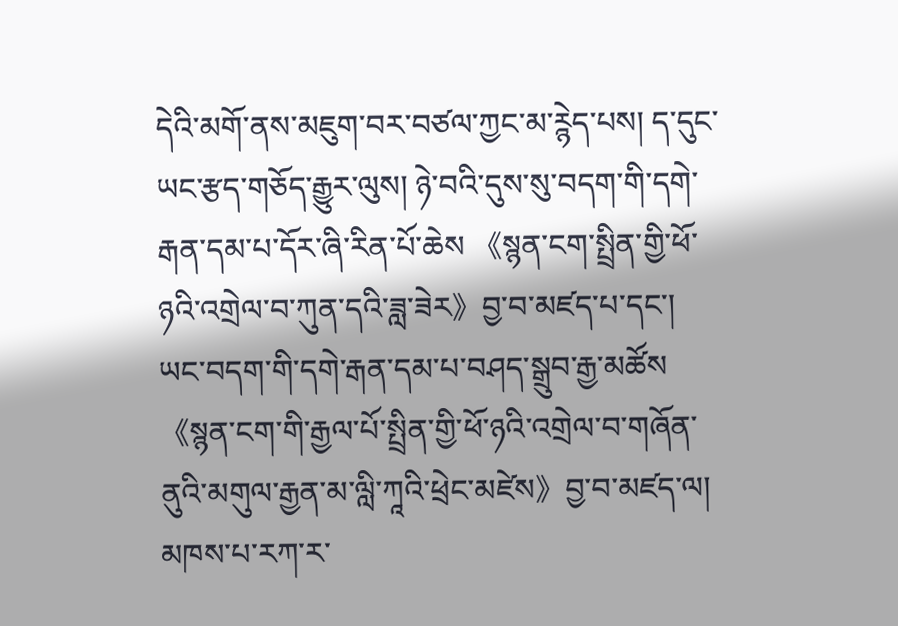དེའི་མགོ་ནས་མཇུག་བར་བཙལ་ཀྱང་མ་ཪྙེད་པས། ད་དུང་ཡང་རྩད་གཅོད་རྒྱུར་ལུས། ཉེ་བའི་དུས་སུ་བདག་གི་དགེ་རྒན་དམ་པ་དོར་ཞི་རིན་པོ་ཆེས 《སྙན་ངག་སྤྲིན་གྱི་ཕོ་ཉའི་འགྲེལ་བ་ཀུན་དའི་ཟླ་ཟེར》བྱ་བ་མཛད་པ་དང་།  ཡང་བདག་གི་དགེ་རྒན་དམ་པ་བཤད་སྒྲུབ་རྒྱ་མཚོས 《སྙན་ངག་གི་རྒྱལ་པོ་སྤྲིན་གྱི་ཕོ་ཉའི་འགྲེལ་བ་གཞོན་ནུའི་མགུལ་རྒྱན་མ་ལླི་ཀཱའི་ཕྲེང་མཛེས》བྱ་བ་མཛད་ལ།  མཁས་པ་རཀ་ར་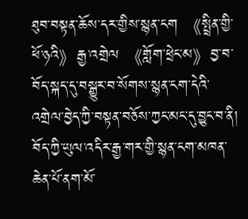ཐུབ་བསྟན་ཆོས་དར་གྱིས་སྙན་ངག 《སྤྲིན་གྱི་ཕོ་ཉའི》རྒྱ་འགྲེལ 《གློག་ཕྲེང་མ》བྱ་བ་བོད་སྐད་དུ་བསྒྱུར་བ་སོགས་སྙན་ངག་དེའི་འགྲེལ་བྱེད་ཀྱི་བསྟན་བཅོས་ཀྱང་མང་དུ་བྱུང་བ་ནི། བོད་ཀྱི་ཡུལ་འདིར་རྒྱ་གར་གྱི་སྙན་ངག་མཁན་ཆེན་པོ་ནག་མོ་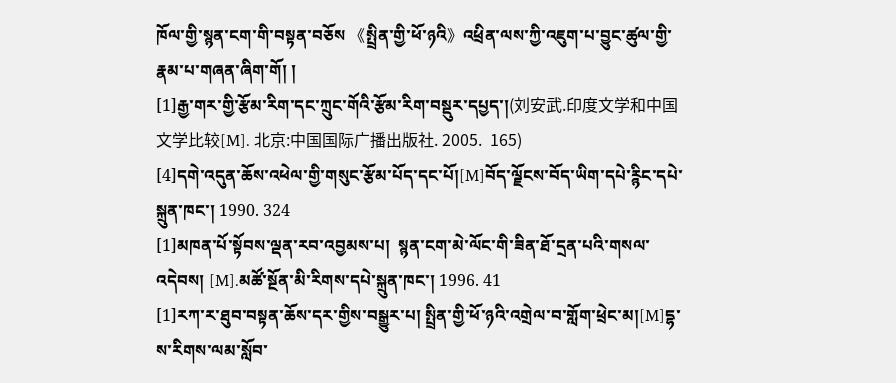ཁོལ་གྱི་སྙན་ངག་གི་བསྟན་བཅོས 《སྤྲིན་གྱི་ཕོ་ཉའི》འཕྲིན་ལས་ཀྱི་འཇུག་པ་བྱུང་ཚུལ་གྱི་རྣམ་པ་གཞན་ཞིག་གོ། །
[1]རྒྱ་གར་གྱི་རྩོམ་རིག་དང་ཀྲུང་གོའི་རྩོམ་རིག་བསྡུར་དཔྱད་།(刘安武.印度文学和中国文学比较[M]. 北京:中国国际广播出版社. 2005.  165)
[4]དགེ་འདུན་ཆོས་འཕེལ་གྱི་གསུང་རྩོམ་པོད་དང་པོ།[M]བོད་ལྗོངས་བོད་ཡིག་དཔེ་ཪྙིང་དཔེ་སྐྲུན་ཁང་། 1990. 324
[1]མཁན་པོ་སྟོབས་ལྡན་རབ་འབྱམས་པ།  སྙན་ངག་མེ་ལོང་གི་ཟིན་ཐོ་དྲན་པའི་གསལ་འདེབས། [M].མཚོ་སྔོན་མི་རིགས་དཔེ་སྐྲུན་ཁང་། 1996. 41
[1]རཀ་ར་ཐུབ་བསྟན་ཆོས་དར་གྱིས་བསྒྱུར་པ། སྤྲིན་གྱི་ཕོ་ཉའི་འགྲེལ་བ་གློག་ཕྲེང་མ།[M]དྷ་ས་རིགས་ལམ་སློབ་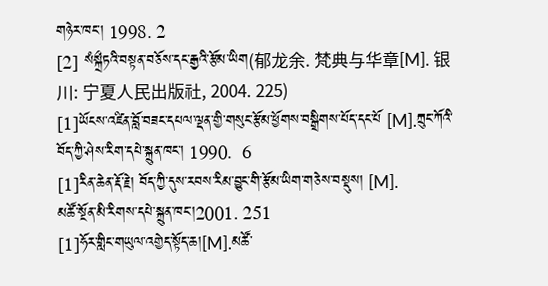གཉེར་ཁང་། 1998. 2
[2] སཾསྐྲྀཏའི་བསྟན་བཅོས་དང་རྒྱའི་རྩོམ་ཡིག(郁龙余. 梵典与华章[M]. 银川: 宁夏人民出版社, 2004. 225)
[1]ཡོངས་འཛིན་བློ་བཟང་དཔལ་ལྡན་གྱི་གསུང་རྩོམ་ཕྱོགས་བསྒྲིགས་པོད་དང་པོ [M].ཀྲུང་ཀོའི་བོད་ཀྱི་ཤེས་རིག་དཔེ་སྐྲུན་ཁང་། 1990.  6
[1]རིན་ཆེན་རྡོ་རྗེ། བོད་ཀྱི་དུས་རབས་རིམ་བྱུང་གི་རྩོམ་ཡིག་གཅེས་བསྡུས། [M].
མཚོ་སྔོན་མི་རིགས་དཔེ་སྐྲུན་ཁང་།2001. 251
[1]ཧོར་གླིང་གཡུལ་འགྱེད་སྟོད་ཆ།[M].མཚོ་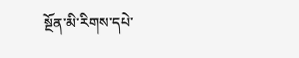སྔོན་མི་རིགས་དཔེ་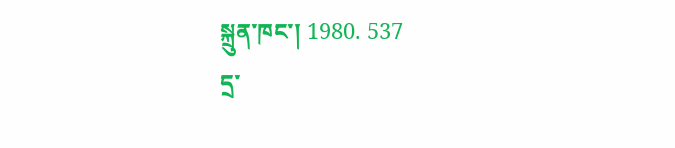སྐྲུན་ཁང་། 1980. 537
དྲ་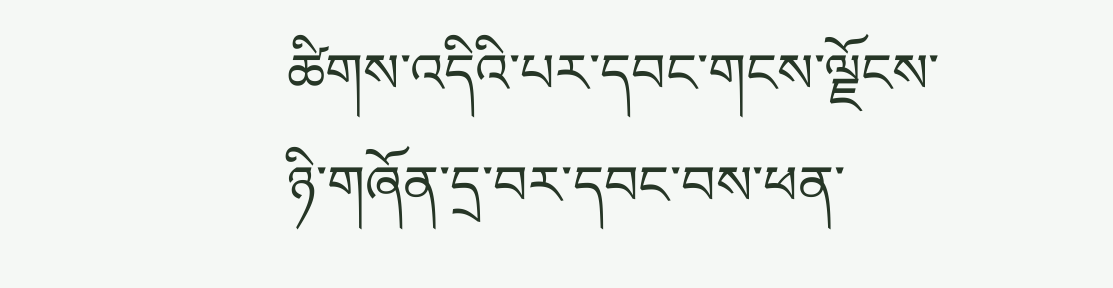ཚིགས་འདིའི་པར་དབང་གངས་ལྗོངས་ཉི་གཞོན་དྲ་བར་དབང་བས་ཕན་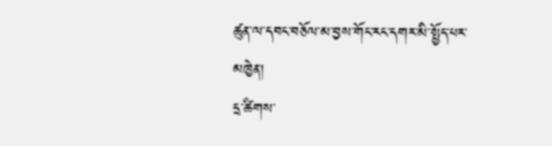ཚུན་ལ་དབང་བཅོལ་མ་བྱས་གོང་རང་དགར་མི་སྤྱོད་པར་མཁྱེན།
དྲ་ཚིགས་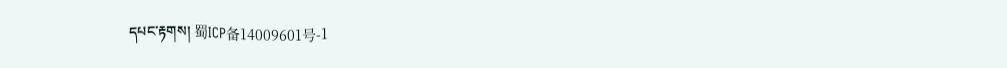དཔང་རྟགས། 蜀ICP备14009601号-1